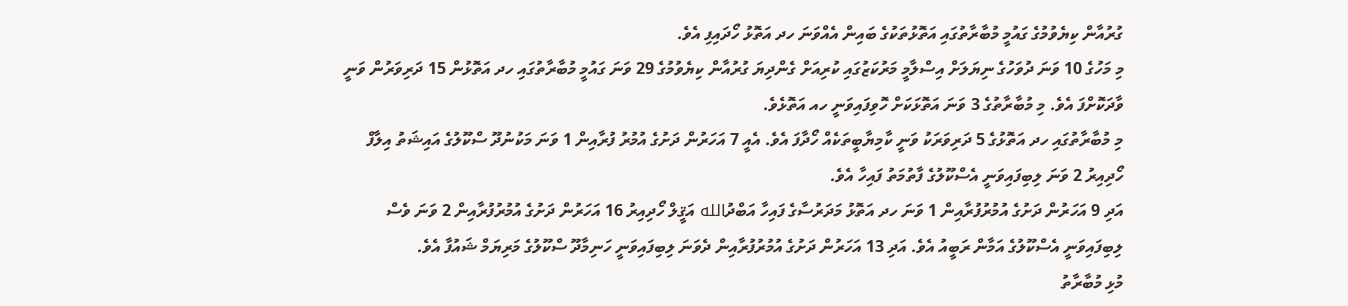ގުރުއާން ކިޔެވުމުގެ ގައުމީ މުބާރާތުގައި އަތޮޅުތަކުގެ ބައިން އެއްވަނަ ހދ އަތޮޅު ހޯދައިފި އެވެ.
މި މަހުގެ 10 ވަނަ ދުވަހުގެ ނިޔަލަށް އިސްލާމީ މަރުކަޒުގައި ކުރިއަށް ގެންދިޔަ ގުރުއާން ކިޔެވުމުގެ 29 ވަނަ ގައުމީ މުބާރާތުގައި ހދ އަތޮޅުން 15 ދަރިވަރުން ވަނީ ވާދަކޮށްފަ އެވެ. މި މުބާރާތުގެ 3 ވަނަ އަތޮޅަކަށް ހޮވިފައިވަނީ ހއ އަތޮޅެވެ.
މި މުބާރާތުގައި ހދ އަތޮޅުގެ 5 ދަރިވަރަކު ވަނީ ކާމިޔާބީތަކެއް ހޯދާފަ އެވެ. އެއީ 7 އަހަރުން ދަށުގެ އުމުރު ފުރާއިން 1 ވަނަ މަކުނުދޫ ސްކޫލުގެ އައިޝަތު އިލާފް ހޯދިއިރު 2 ވަނަ ލިބިފައިވަނީ އެސްކޫލުގެ ފާތުމަތު ފައިހާ އެވެ.
އަދި 9 އަހަރުން ދަށުގެ އުމުރުފުރާއިން 1 ވަނަ ހދ އަތޮޅު މަދަރުސާގެ ފައިހާ އަބްދުالله އަޤީލް ހޯދިއިރު 16 އަހަރުން ދަށުގެ އުމުރުފުރާއިން 2 ވަނަ ވެސް ލިބިފައިވަނީ އެސްކޫލުގެ އަމާން ރަބީއު އެވެ. އަދި 13 އަހަރުން ދަށުގެ އުމުރުފުރާއިން ދެވަނަ ލިބިފައިވަނީ ހަނިމާދޫ ސްކޫލުގެ މަރިޔަމް ޝައުފާ އެވެ.
މުޅި މުބާރާތު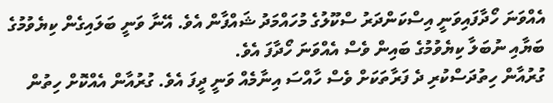އެއްވަނަ ހޯދާފައިވަނީ އިސްކަންދަރު ސްކޫލުގެ މުހައްމަދު ޝައްފާން އެވެ. އޭނާ ވަނީ ބަލައިގެން ކިޔެވުމުގެ ބަޔާއި ނުބަލާ ކިޔެވުމުގެ ބައިން ވެސް އެއްވަނަ ހޯދާފަ އެވެ.
ގުރުއާން ހިތުދަސްކުރި ދެ ފަރާތަކަށް ވެސް ހާއްސަ އިނާމެއް ވަނީ ދީފަ އެވެ. ގުރުއާން އެއްކޮށް ހިތުން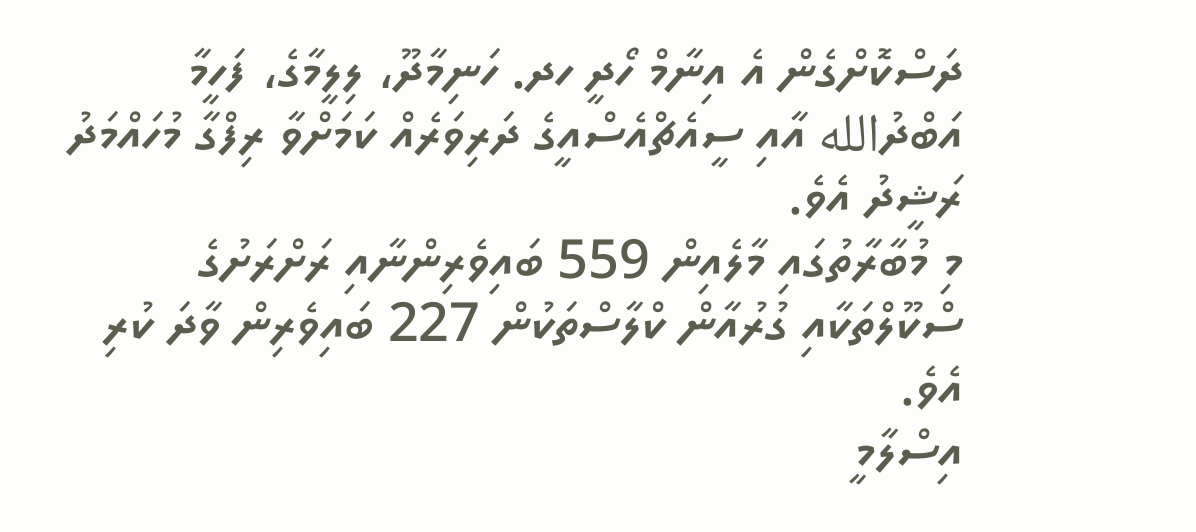ދަސްކޮށްގެން އެ އިނާމް ހޯދީ ހދ. ހަނިމާދޫ، ލިލީމާގެ، ފަހީމާ އަބްދުالله އާއި ސީއެޗްއެސްއީގެ ދަރިވަރެއް ކަމަށްވާ ރިފްގާ މުހައްމަދު ރަޝީދު އެވެ.
މި މުބާރާތުގައި މާލެއިން 559 ބައިވެރިންނާއި ރަށްރަށުގެ ސްކޫލްތަކާއި ގުރުއާން ކްލާސްތަކުން 227 ބައިވެރިން ވާދަ ކުރި އެވެ.
އިސްލާމީ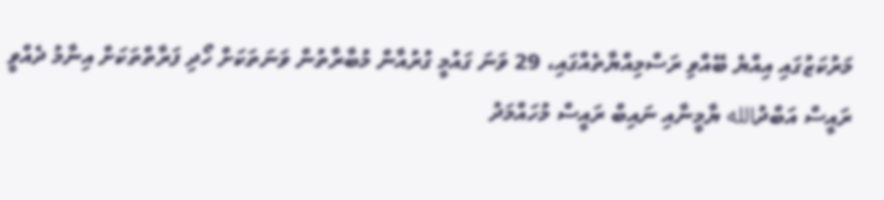މަރުކަޒުގައި އިއްޔެ ބޭއްވި ރަސްމިއްޔާތެއްގައި، 29 ވަނަ ގައުމީ ގުރުއާން މުބާރާތުން ވަނަތަކަށް ހޯދި ފަރާތްތަކަށް އިނާމު ދެއްވީ ރައީސް އަބްދުالله ޔާމީނާއި ނައިބް ރައީސް މުހައްމަދު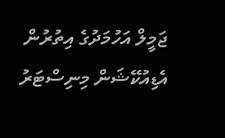ޖަމީލް އަހުމަދުގެ އިތުރުން އެޑިއުކޭޝަން މިނިސްޓަރު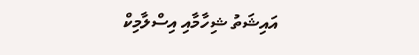އައިޝަތު ޝިހާމާއި އިސްލާމިކް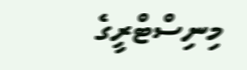މިނިސްޓްރީގެ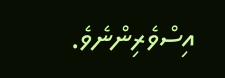އިސްވެރިންނެވެ.